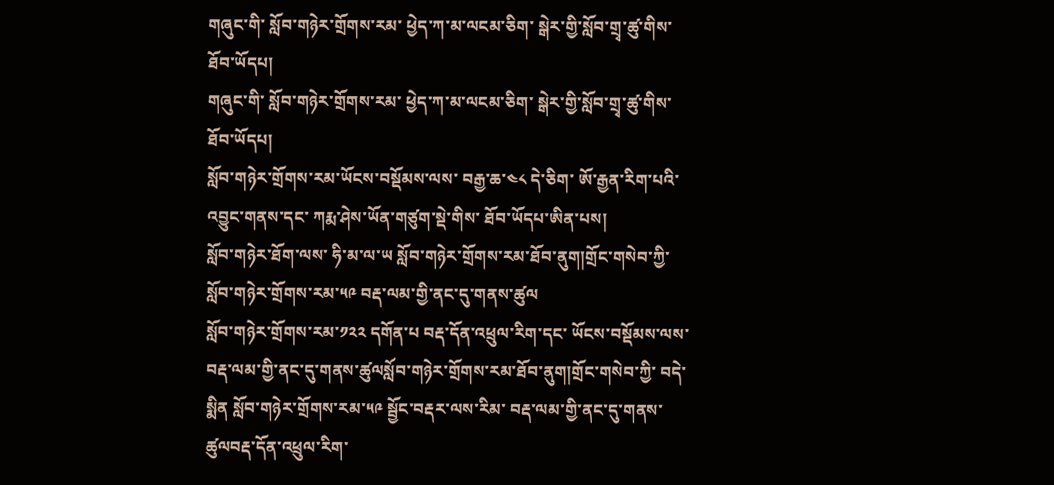གཞུང་གི་ སློབ་གཉེར་གྲོགས་རམ་ ཕྱེད་ཀ་མ་ལངམ་ཅིག་ སྒེར་གྱི་སློབ་གྲྭ་ཚུ་གིས་ཐོབ་ཡོདཔ།
གཞུང་གི་ སློབ་གཉེར་གྲོགས་རམ་ ཕྱེད་ཀ་མ་ལངམ་ཅིག་ སྒེར་གྱི་སློབ་གྲྭ་ཚུ་གིས་ཐོབ་ཡོདཔ།
སློབ་གཉེར་གྲོགས་རམ་ཡོངས་བསྡོམས་ལས་ བརྒྱ་ཆ་༤༨ དེ་ཅིག་ ཨོ་རྒྱན་རིག་པའི་འབྱུང་གནས་དང་ ཀརྨ་ཤེས་ཡོན་གཙུག་སྡེ་གིས་ ཐོབ་ཡོདཔ་ཨིན་པས།
སློབ་གཉེར་ཐོག་ལས་ ཧི་མ་ལ་ཡ སློབ་གཉེར་གྲོགས་རམ་ཐོབ་ནུག།གྲོང་གསེབ་ཀྱི་ སློབ་གཉེར་གྲོགས་རམ་༥༩ བརྡ་ལམ་གྱི་ནང་དུ་གནས་ཚུལ
སློབ་གཉེར་གྲོགས་རམ་༡༢༢ དགོན་པ བརྡ་དོན་འཕྲུལ་རིག་དང་ ཡོངས་བསྡོམས་ལས་ བརྡ་ལམ་གྱི་ནང་དུ་གནས་ཚུལསློབ་གཉེར་གྲོགས་རམ་ཐོབ་ནུག།གྲོང་གསེབ་ཀྱི་ བདེ་སྨིན སློབ་གཉེར་གྲོགས་རམ་༥༩ སྦྱོང་བརྡར་ལས་རིམ་ བརྡ་ལམ་གྱི་ནང་དུ་གནས་ཚུལབརྡ་དོན་འཕྲུལ་རིག་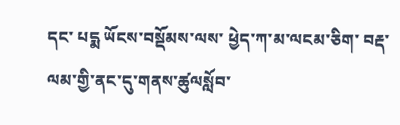དང་ པདྨ ཡོངས་བསྡོམས་ལས་ ཕྱེད་ཀ་མ་ལངམ་ཅིག་ བརྡ་ལམ་གྱི་ནང་དུ་གནས་ཚུལསློབ་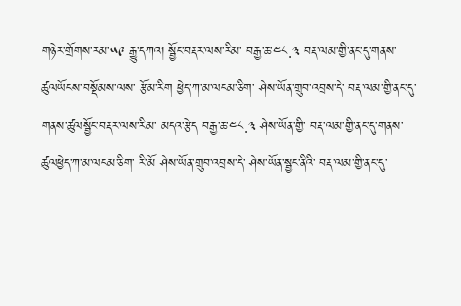གཉེར་གྲོགས་རམ་༥༩ རྒྱུ་དཀའ། སྦྱོང་བརྡར་ལས་རིམ་ བརྒྱ་ཆ་༤༨.༣ བརྡ་ལམ་གྱི་ནང་དུ་གནས་ཚུལཡོངས་བསྡོམས་ལས་ རྩོམ་རིག ཕྱེད་ཀ་མ་ལངམ་ཅིག་ ཤེས་ཡོན་གྲུབ་འབྲས་དེ་ བརྡ་ལམ་གྱི་ནང་དུ་གནས་ཚུལསྦྱོང་བརྡར་ལས་རིམ་ མདའ་རྩེད བརྒྱ་ཆ་༤༨.༣ ཤེས་ཡོན་གྱི་ བརྡ་ལམ་གྱི་ནང་དུ་གནས་ཚུལཕྱེད་ཀ་མ་ལངམ་ཅིག་ རི་མོ ཤེས་ཡོན་གྲུབ་འབྲས་དེ་ ཤེས་ཡོན་སྦྱང་ནིའི་ བརྡ་ལམ་གྱི་ནང་དུ་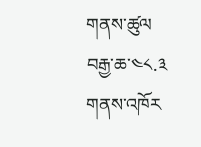གནས་ཚུལ
བརྒྱ་ཆ་༤༨.༣ གནས་འཁོར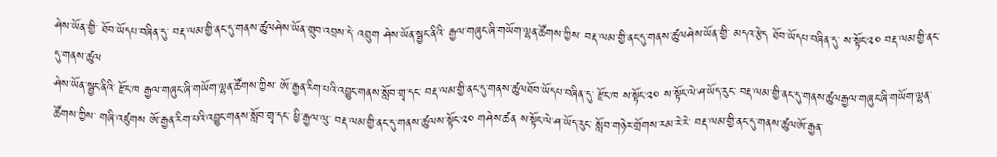ཤེས་ཡོན་གྱི་ ཐོབ་ཡོདཔ་བཞིན་དུ་ བརྡ་ལམ་གྱི་ནང་དུ་གནས་ཚུལཤེས་ཡོན་གྲུབ་འབྲས་དེ་ འབྲུག ཤེས་ཡོན་སྦྱང་ནིའི་ རྒྱལ་གཞུང་ཞི་གཡོག་ལྷན་ཚོགས་ཀྱིས་ བརྡ་ལམ་གྱི་ནང་དུ་གནས་ཚུལཤེས་ཡོན་གྱི་ མདའ་རྩེད ཐོབ་ཡོདཔ་བཞིན་དུ་ ས་སྟོང་༢༠ བརྡ་ལམ་གྱི་ནང་དུ་གནས་ཚུལ
ཤེས་ཡོན་སྦྱང་ནིའི་ རྫོང་ཁ རྒྱལ་གཞུང་ཞི་གཡོག་ལྷན་ཚོགས་ཀྱིས་ ཨོ་རྒྱན་རིག་པའི་འབྱུང་གནས་སློབ་གྲྭ་དང་ བརྡ་ལམ་གྱི་ནང་དུ་གནས་ཚུལཐོབ་ཡོདཔ་བཞིན་དུ་ རྫོང་ཁ ས་སྟོང་༢༠ ས་སྟོང་ལེ་ཤ་ཡོད་རུང་ བརྡ་ལམ་གྱི་ནང་དུ་གནས་ཚུལརྒྱལ་གཞུང་ཞི་གཡོག་ལྷན་ཚོགས་ཀྱིས་ གཞི་འཛུགས ཨོ་རྒྱན་རིག་པའི་འབྱུང་གནས་སློབ་གྲྭ་དང་ ཕྱི་རྒྱལ་ལུ་ བརྡ་ལམ་གྱི་ནང་དུ་གནས་ཚུལས་སྟོང་༢༠ གཤེས་ཚན ས་སྟོང་ལེ་ཤ་ཡོད་རུང་ སློབ་གཉེར་གྲོགས་རམ་རེ་རེ་ བརྡ་ལམ་གྱི་ནང་དུ་གནས་ཚུལཨོ་རྒྱན་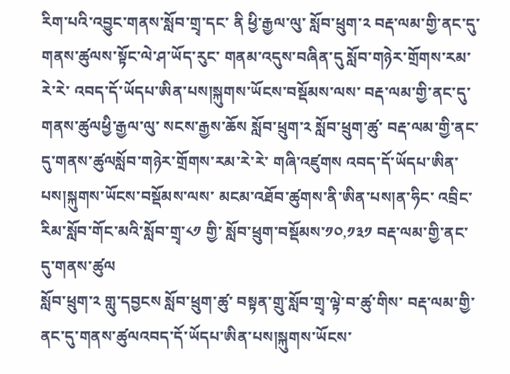རིག་པའི་འབྱུང་གནས་སློབ་གྲྭ་དང་ ནི ཕྱི་རྒྱལ་ལུ་ སློབ་ཕྲུག་༢ བརྡ་ལམ་གྱི་ནང་དུ་གནས་ཚུལས་སྟོང་ལེ་ཤ་ཡོད་རུང་ གནམ་འདུས་བཞིན་དུ སློབ་གཉེར་གྲོགས་རམ་རེ་རེ་ འབད་དོ་ཡོདཔ་ཨིན་པས།སྐུགས་ཡོངས་བསྡོམས་ལས་ བརྡ་ལམ་གྱི་ནང་དུ་གནས་ཚུལཕྱི་རྒྱལ་ལུ་ སངས་རྒྱས་ཆོས སློབ་ཕྲུག་༢ སློབ་ཕྲུག་ཚུ་ བརྡ་ལམ་གྱི་ནང་དུ་གནས་ཚུལསློབ་གཉེར་གྲོགས་རམ་རེ་རེ་ གཞི་འཛུགས འབད་དོ་ཡོདཔ་ཨིན་པས།སྐུགས་ཡོངས་བསྡོམས་ལས་ མངམ་འཐོབ་ཚུགས་ནི་ཨིན་པས།ན་ཧིང་ འབྲིང་རིམ་སློབ་གོང་མའི་སློབ་གྲྭ་༨༡ གྱི་ སློབ་ཕྲུག་བསྡོམས་༡༠,༡༣༡ བརྡ་ལམ་གྱི་ནང་དུ་གནས་ཚུལ
སློབ་ཕྲུག་༢ གླུ་དབྱངས སློབ་ཕྲུག་ཚུ་ བསྟན་གྲུ་སློབ་གྲྭ་ལྟེ་བ་ཚུ་གིས་ བརྡ་ལམ་གྱི་ནང་དུ་གནས་ཚུལའབད་དོ་ཡོདཔ་ཨིན་པས།སྐུགས་ཡོངས་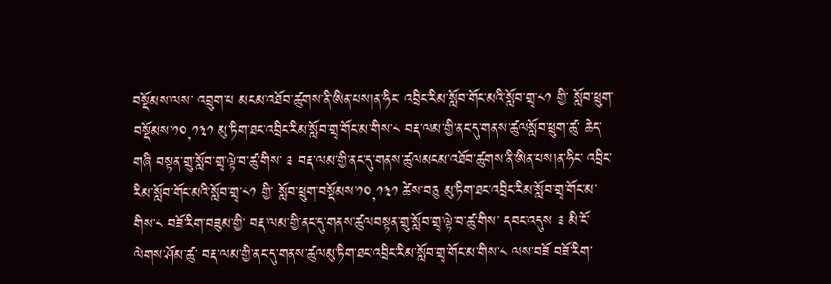བསྡོམས་ལས་ འབྲུག་པ མངམ་འཐོབ་ཚུགས་ནི་ཨིན་པས།ན་ཧིང་ འབྲིང་རིམ་སློབ་གོང་མའི་སློབ་གྲྭ་༨༡ གྱི་ སློབ་ཕྲུག་བསྡོམས་༡༠,༡༣༡ མུ་ཏིག་ཐང་འབྲིང་རིམ་སློབ་གྲྭ་གོང་མ་གིས་༨ བརྡ་ལམ་གྱི་ནང་དུ་གནས་ཚུལསློབ་ཕྲུག་ཚུ་ ཆེད་གཞི བསྟན་གྲུ་སློབ་གྲྭ་ལྟེ་བ་ཚུ་གིས་ ༉ བརྡ་ལམ་གྱི་ནང་དུ་གནས་ཚུལམངམ་འཐོབ་ཚུགས་ནི་ཨིན་པས།ན་ཧིང་ འབྲིང་རིམ་སློབ་གོང་མའི་སློབ་གྲྭ་༨༡ གྱི་ སློབ་ཕྲུག་བསྡོམས་༡༠,༡༣༡ ཚེས་བཅུ མུ་ཏིག་ཐང་འབྲིང་རིམ་སློབ་གྲྭ་གོང་མ་གིས་༨ བཟོ་རིག་བཟུམ་གྱི་ བརྡ་ལམ་གྱི་ནང་དུ་གནས་ཚུལབསྟན་གྲུ་སློབ་གྲྭ་ལྟེ་བ་ཚུ་གིས་ དབང་འདུས ༉ མི་ངོ་ལེགས་ཤོམ་ཚུ་ བརྡ་ལམ་གྱི་ནང་དུ་གནས་ཚུལམུ་ཏིག་ཐང་འབྲིང་རིམ་སློབ་གྲྭ་གོང་མ་གིས་༨ ལས་བཟོ བཟོ་རིག་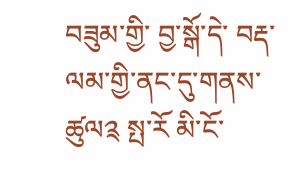བཟུམ་གྱི་ བྱ་སྒོ་དེ་ བརྡ་ལམ་གྱི་ནང་དུ་གནས་ཚུལ༉ སྤ་རོ མི་ངོ་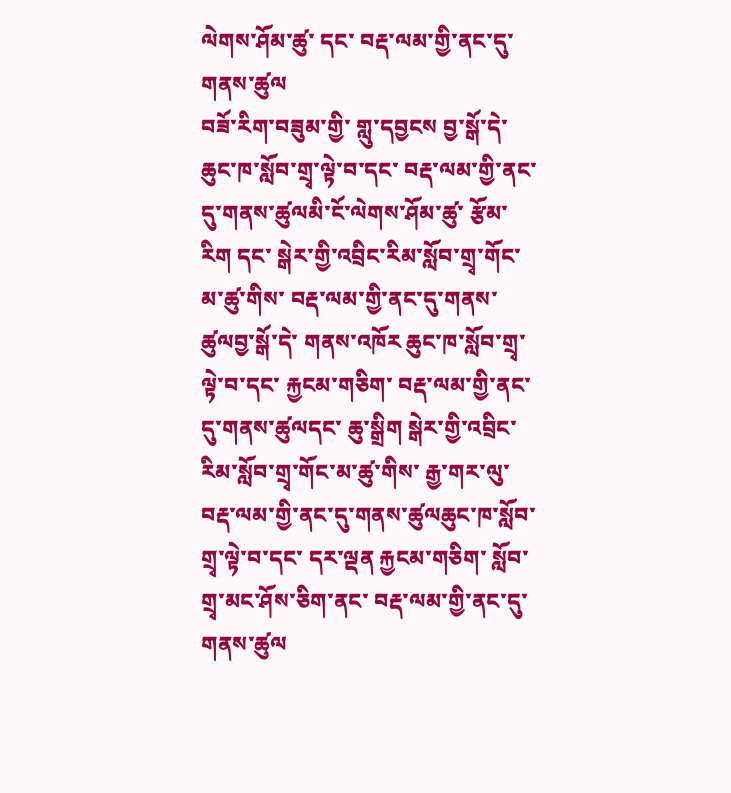ལེགས་ཤོམ་ཚུ་ དང་ བརྡ་ལམ་གྱི་ནང་དུ་གནས་ཚུལ
བཟོ་རིག་བཟུམ་གྱི་ གླུ་དབྱངས བྱ་སྒོ་དེ་ ཆུང་ཁ་སློབ་གྲྭ་ལྟེ་བ་དང་ བརྡ་ལམ་གྱི་ནང་དུ་གནས་ཚུལམི་ངོ་ལེགས་ཤོམ་ཚུ་ རྩོམ་རིག དང་ སྒེར་གྱི་འབྲིང་རིམ་སློབ་གྲྭ་གོང་མ་ཚུ་གིས་ བརྡ་ལམ་གྱི་ནང་དུ་གནས་ཚུལབྱ་སྒོ་དེ་ གནས་འཁོར ཆུང་ཁ་སློབ་གྲྭ་ལྟེ་བ་དང་ རྐྱངམ་གཅིག་ བརྡ་ལམ་གྱི་ནང་དུ་གནས་ཚུལདང་ ཆུ་སྒྲིག སྒེར་གྱི་འབྲིང་རིམ་སློབ་གྲྭ་གོང་མ་ཚུ་གིས་ རྒྱ་གར་ལུ་ བརྡ་ལམ་གྱི་ནང་དུ་གནས་ཚུལཆུང་ཁ་སློབ་གྲྭ་ལྟེ་བ་དང་ དར་ལྡན རྐྱངམ་གཅིག་ སློབ་གྲྭ་མང་ཤོས་ཅིག་ནང་ བརྡ་ལམ་གྱི་ནང་དུ་གནས་ཚུལ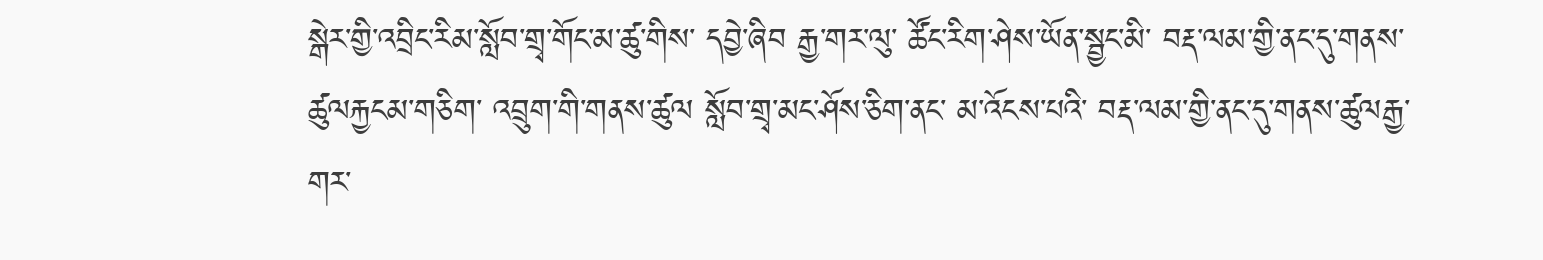སྒེར་གྱི་འབྲིང་རིམ་སློབ་གྲྭ་གོང་མ་ཚུ་གིས་ དབྱེ་ཞིབ རྒྱ་གར་ལུ་ ཚོང་རིག་ཤེས་ཡོན་སྦྱང་མི་ བརྡ་ལམ་གྱི་ནང་དུ་གནས་ཚུལརྐྱངམ་གཅིག་ འབྲུག་གི་གནས་ཚུལ སློབ་གྲྭ་མང་ཤོས་ཅིག་ནང་ མ་འོངས་པའི་ བརྡ་ལམ་གྱི་ནང་དུ་གནས་ཚུལརྒྱ་གར་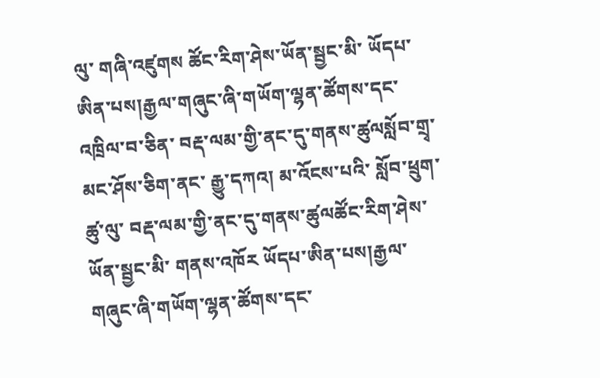ལུ་ གཞི་འཛུགས ཚོང་རིག་ཤེས་ཡོན་སྦྱང་མི་ ཡོདཔ་ཨིན་པས།རྒྱལ་གཞུང་ཞི་གཡོག་ལྷན་ཚོགས་དང་འཁྲིལ་བ་ཅིན་ བརྡ་ལམ་གྱི་ནང་དུ་གནས་ཚུལསློབ་གྲྭ་མང་ཤོས་ཅིག་ནང་ རྒྱུ་དཀའ། མ་འོངས་པའི་ སློབ་ཕྲུག་ཚུ་ལུ་ བརྡ་ལམ་གྱི་ནང་དུ་གནས་ཚུལཚོང་རིག་ཤེས་ཡོན་སྦྱང་མི་ གནས་འཁོར ཡོདཔ་ཨིན་པས།རྒྱལ་གཞུང་ཞི་གཡོག་ལྷན་ཚོགས་དང་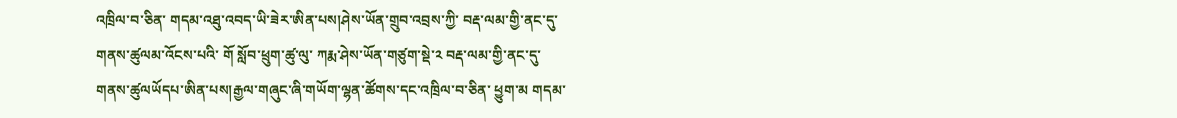འཁྲིལ་བ་ཅིན་ གདམ་འཐུ་འབད་ཡི་ཟེར་ཨིན་པས།ཤེས་ཡོན་གྲུབ་འབྲས་ཀྱི་ བརྡ་ལམ་གྱི་ནང་དུ་གནས་ཚུལམ་འོངས་པའི་ གོ སློབ་ཕྲུག་ཚུ་ལུ་ ཀརྨ་ཤེས་ཡོན་གཙུག་སྡེ་༢ བརྡ་ལམ་གྱི་ནང་དུ་གནས་ཚུལཡོདཔ་ཨིན་པས།རྒྱལ་གཞུང་ཞི་གཡོག་ལྷན་ཚོགས་དང་འཁྲིལ་བ་ཅིན་ ཕྱུག་མ གདམ་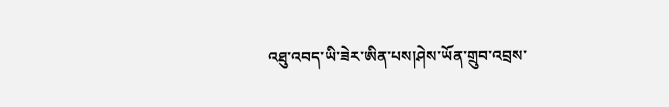འཐུ་འབད་ཡི་ཟེར་ཨིན་པས།ཤེས་ཡོན་གྲུབ་འབྲས་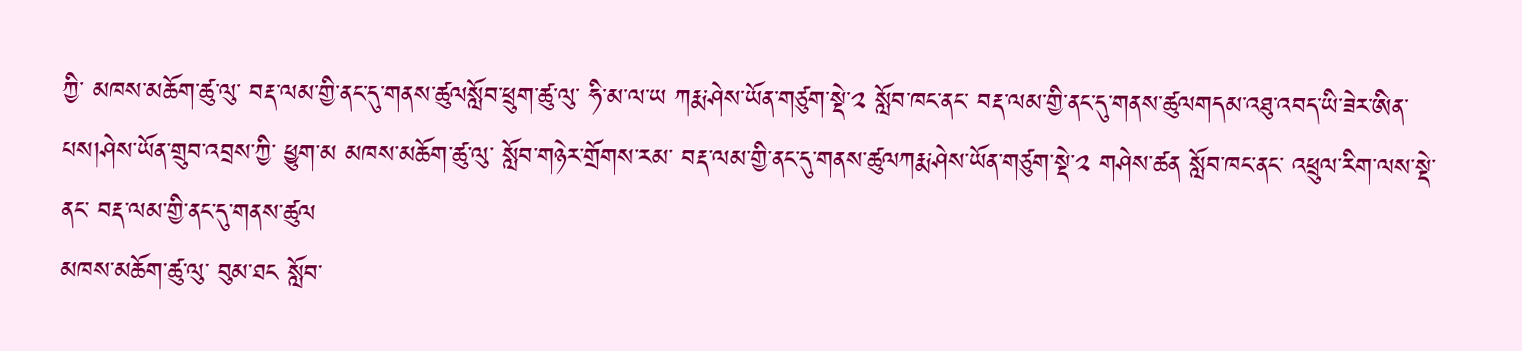ཀྱི་ མཁས་མཆོག་ཚུ་ལུ་ བརྡ་ལམ་གྱི་ནང་དུ་གནས་ཚུལསློབ་ཕྲུག་ཚུ་ལུ་ ཧི་མ་ལ་ཡ ཀརྨ་ཤེས་ཡོན་གཙུག་སྡེ་༢ སློབ་ཁང་ནང་ བརྡ་ལམ་གྱི་ནང་དུ་གནས་ཚུལགདམ་འཐུ་འབད་ཡི་ཟེར་ཨིན་པས།ཤེས་ཡོན་གྲུབ་འབྲས་ཀྱི་ ཕྱུག་མ མཁས་མཆོག་ཚུ་ལུ་ སློབ་གཉེར་གྲོགས་རམ་ བརྡ་ལམ་གྱི་ནང་དུ་གནས་ཚུལཀརྨ་ཤེས་ཡོན་གཙུག་སྡེ་༢ གཤེས་ཚན སློབ་ཁང་ནང་ འཕྲུལ་རིག་ལས་སྡེ་ནང་ བརྡ་ལམ་གྱི་ནང་དུ་གནས་ཚུལ
མཁས་མཆོག་ཚུ་ལུ་ བུམ་ཐང སློབ་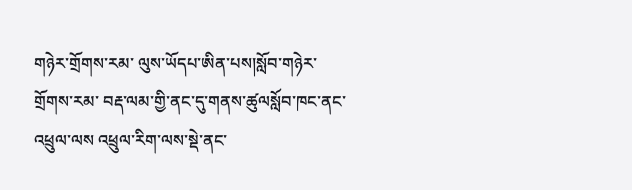གཉེར་གྲོགས་རམ་ ལུས་ཡོདཔ་ཨིན་པས།སློབ་གཉེར་གྲོགས་རམ་ བརྡ་ལམ་གྱི་ནང་དུ་གནས་ཚུལསློབ་ཁང་ནང་ འཕྲུལ་ལས འཕྲུལ་རིག་ལས་སྡེ་ནང་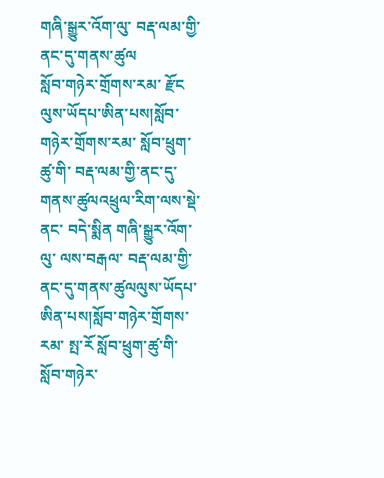གཞི་སྒྱུར་འོག་ལུ་ བརྡ་ལམ་གྱི་ནང་དུ་གནས་ཚུལ
སློབ་གཉེར་གྲོགས་རམ་ རྫོང ལུས་ཡོདཔ་ཨིན་པས།སློབ་གཉེར་གྲོགས་རམ་ སློབ་ཕྲུག་ཚུ་གི་ བརྡ་ལམ་གྱི་ནང་དུ་གནས་ཚུལའཕྲུལ་རིག་ལས་སྡེ་ནང་ བདེ་སྨིན གཞི་སྒྱུར་འོག་ལུ་ ལས་བརྒལ་ བརྡ་ལམ་གྱི་ནང་དུ་གནས་ཚུལལུས་ཡོདཔ་ཨིན་པས།སློབ་གཉེར་གྲོགས་རམ་ སྤ་རོ སློབ་ཕྲུག་ཚུ་གི་ སློབ་གཉེར་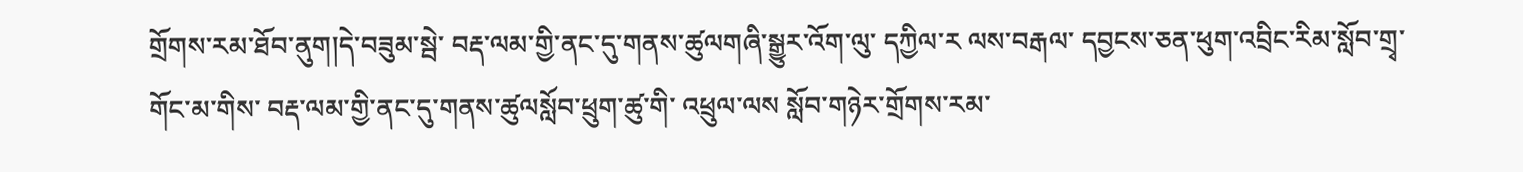གྲོགས་རམ་ཐོབ་ནུག།དེ་བཟུམ་སྦེ་ བརྡ་ལམ་གྱི་ནང་དུ་གནས་ཚུལགཞི་སྒྱུར་འོག་ལུ་ དཀྱིལ་ར ལས་བརྒལ་ དབྱངས་ཅན་ཕུག་འབྲིང་རིམ་སློབ་གྲྭ་གོང་མ་གིས་ བརྡ་ལམ་གྱི་ནང་དུ་གནས་ཚུལསློབ་ཕྲུག་ཚུ་གི་ འཕྲུལ་ལས སློབ་གཉེར་གྲོགས་རམ་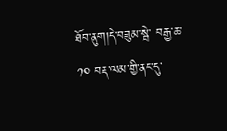ཐོབ་ནུག།དེ་བཟུམ་སྦེ་ བརྒྱ་ཆ་༡༠ བརྡ་ལམ་གྱི་ནང་དུ་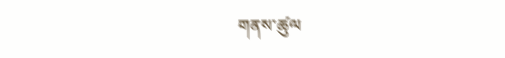གནས་ཚུལ